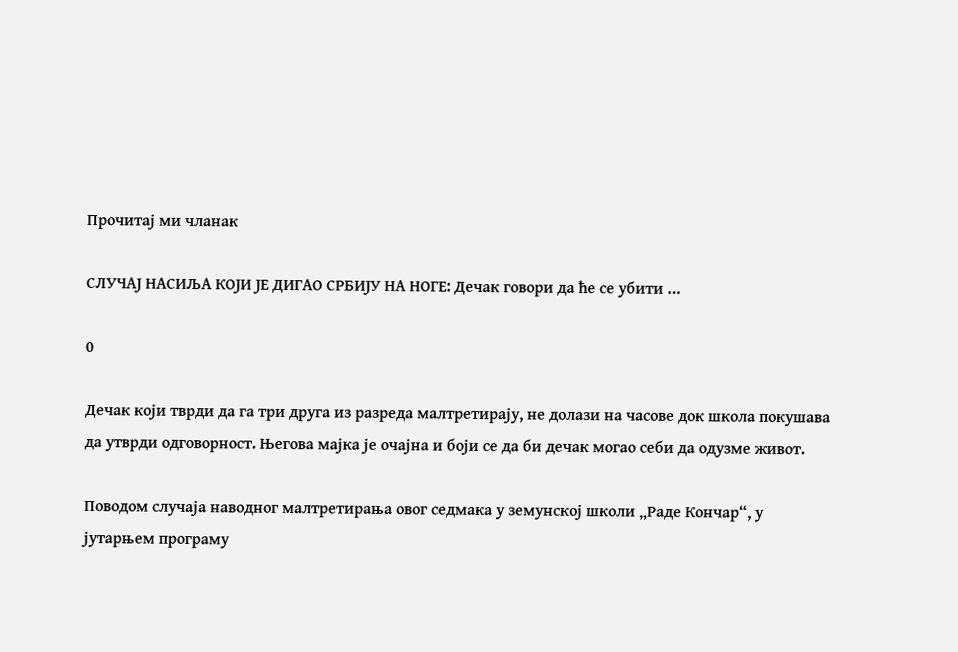Прочитај ми чланак

СЛУЧАЈ НАСИЉА КОЈИ ЈЕ ДИГАО СРБИЈУ НА НОГЕ: Дечак говори да ће се убити …

0

Дечак који тврди да га три друга из разреда малтретирају, не долази на часове док школа покушава да утврди одговорност. Његова мајка је очајна и боји се да би дечак могао себи да одузме живот.

Поводом случаја наводног малтретирања овог седмака у земунској школи „Раде Кончар“, у јутарњем програму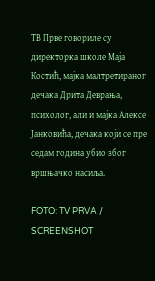ТВ Прве говориле су директорка школе Маја Костић, мајка малтретираног дечака Дрита Деврања, психолог, али и мајка Алексе Јанковића, дечака који се пре седам година убио због вршњачко насиља.

FOTO: TV PRVA / SCREENSHOT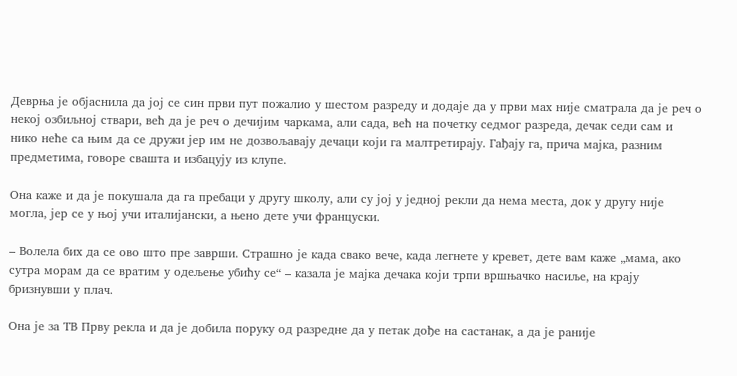Деврња је објаснила да јој се син први пут пожалио у шестом разреду и додаје да у први мах није сматрала да је реч о некој озбиљној ствари, већ да је реч о дечијим чаркама, али сада, већ на почетку седмог разреда, дечак седи сам и нико неће са њим да се дружи јер им не дозвољавају дечаци који га малтретирају. Гађају га, прича мајка, разним предметима, говоре свашта и избацују из клупе.

Она каже и да је покушала да га пребаци у другу школу, али су јој у једној рекли да нема места, док у другу није могла, јер се у њој учи италијански, а њено дете учи француски.

– Волела бих да се ово што пре заврши. Страшно је када свако вече, када легнете у кревет, дете вам каже „мама, ако сутра морам да се вратим у одељење убићу се“ – казала је мајка дечака који трпи вршњачко насиље, на крају бризнувши у плач.

Она је за ТВ Прву рекла и да је добила поруку од разредне да у петак дође на састанак, а да је раније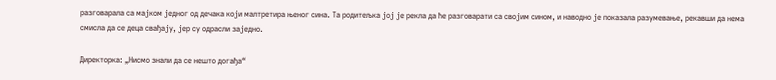разговарала са мајком једног од дечака који малтретира њеног сина. Та родитељка јој је рекла да ће разговарати са својим сином, и наводно је показала разумевање, рекавши да нема смисла да се деца свађају, јер су одрасли заједно.

Директорка: „Нисмо знали да се нешто догађа“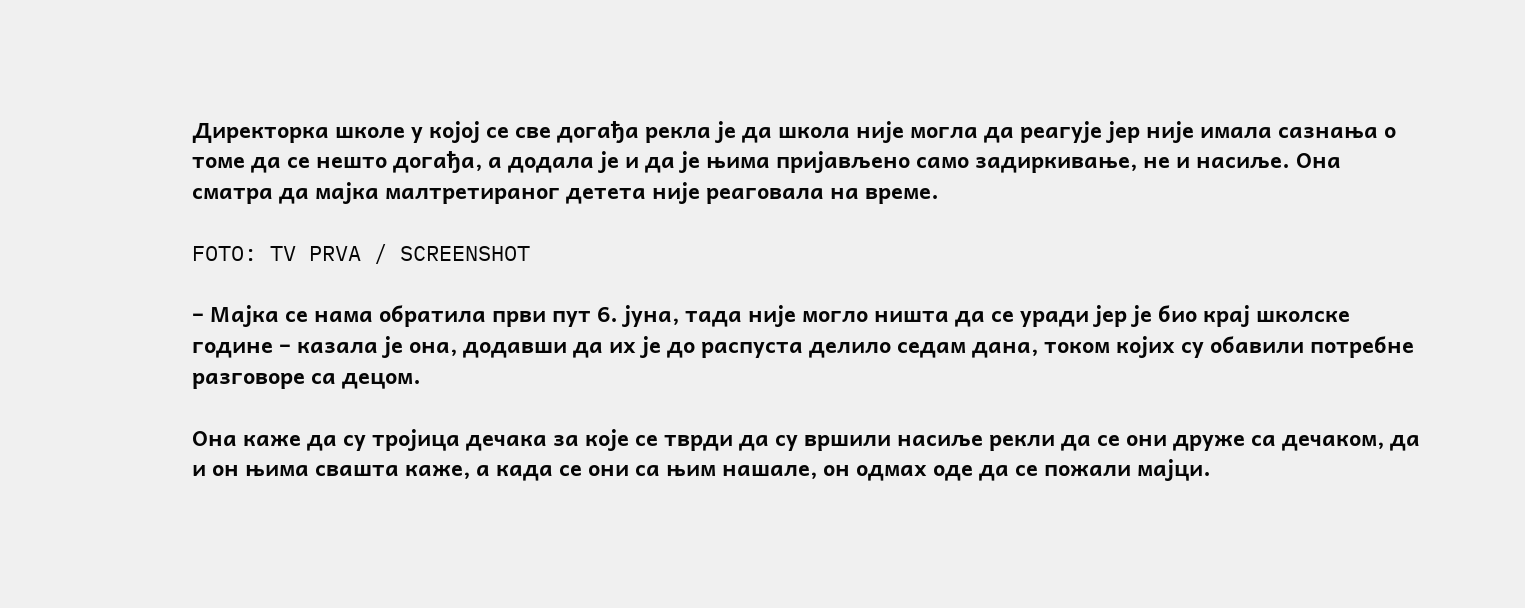Директорка школе у којој се све догађа рекла је да школа није могла да реагује јер није имала сазнања о томе да се нешто догађа, а додала је и да је њима пријављено само задиркивање, не и насиље. Она сматра да мајка малтретираног детета није реаговала на време.

FOTO: TV PRVA / SCREENSHOT

– Мајка се нама обратила први пут 6. јуна, тада није могло ништа да се уради јер је био крај школске године – казала је она, додавши да их је до распуста делило седам дана, током којих су обавили потребне разговоре са децом.

Она каже да су тројица дечака за које се тврди да су вршили насиље рекли да се они друже са дечаком, да и он њима свашта каже, а када се они са њим нашале, он одмах оде да се пожали мајци.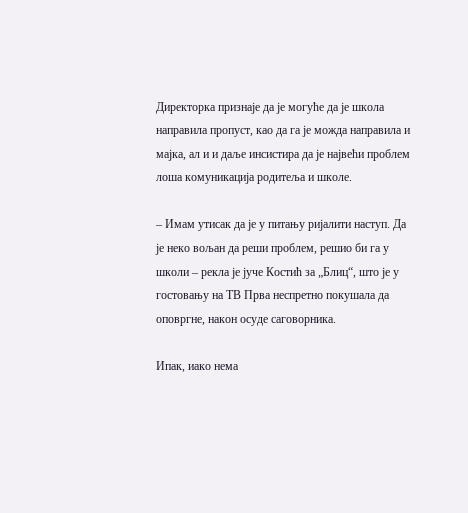Директорка признаје да је могуће да је школа направила пропуст, као да га је можда направила и мајка, ал и и даље инсистира да је највећи проблем лоша комуникација родитеља и школе.

– Имам утисак да је у питању ријалити наступ. Да је неко вољан да реши проблем, решио би га у школи – рекла је јуче Костић за „Блиц“, што је у гостовању на ТВ Прва неспретно покушала да оповргне, након осуде саговорника.

Ипак, иако нема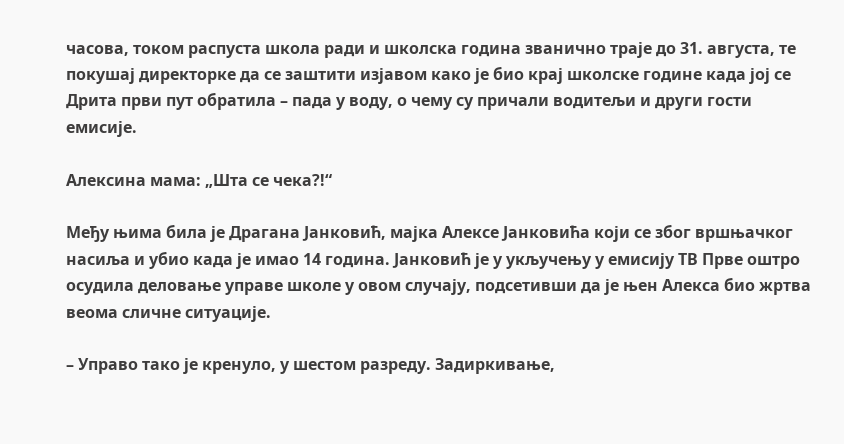часова, током распуста школа ради и школска година званично траје до 31. августа, те покушај директорке да се заштити изјавом како је био крај школске године када јој се Дрита први пут обратила – пада у воду, о чему су причали водитељи и други гости емисије.

Алексина мама: „Шта се чека?!“

Међу њима била је Драгана Јанковић, мајка Алексе Јанковића који се због вршњачког насиља и убио када је имао 14 година. Јанковић је у укључењу у емисију ТВ Прве оштро осудила деловање управе школе у овом случају, подсетивши да је њен Алекса био жртва веома сличне ситуације.

– Управо тако је кренуло, у шестом разреду. Задиркивање,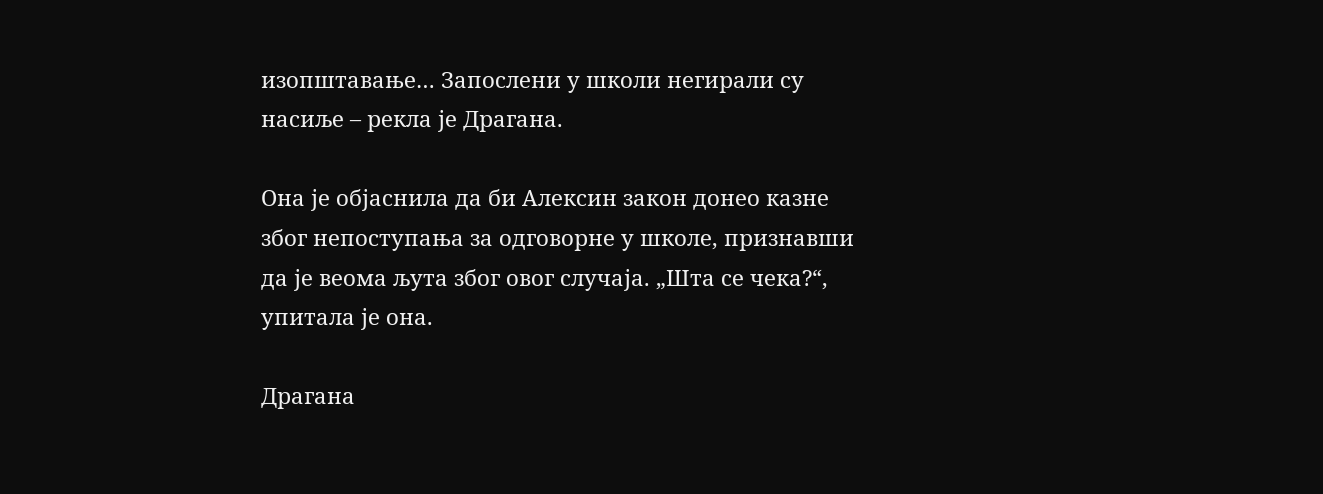изопштавање… Запослени у школи негирали су насиље – рекла је Драгана.

Она је објаснила да би Алексин закон донео казне због непоступања за одговорне у школе, признавши да је веома љута због овог случаја. „Шта се чека?“, упитала је она.

Драгана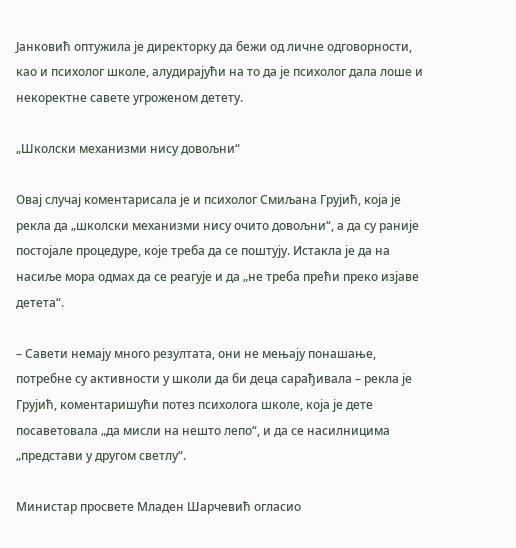Јанковић оптужила је директорку да бежи од личне одговорности, као и психолог школе, алудирајући на то да је психолог дала лоше и некоректне савете угроженом детету.

„Школски механизми нису довољни“

Овај случај коментарисала је и психолог Смиљана Грујић, која је рекла да „школски механизми нису очито довољни“, а да су раније постојале процедуре, које треба да се поштују. Истакла је да на насиље мора одмах да се реагује и да „не треба прећи преко изјаве детета“.

– Савети немају много резултата, они не мењају понашање, потребне су активности у школи да би деца сарађивала – рекла је Грујић, коментаришући потез психолога школе, која је дете посаветовала „да мисли на нешто лепо“, и да се насилницима „представи у другом светлу“.

Министар просвете Младен Шарчевић огласио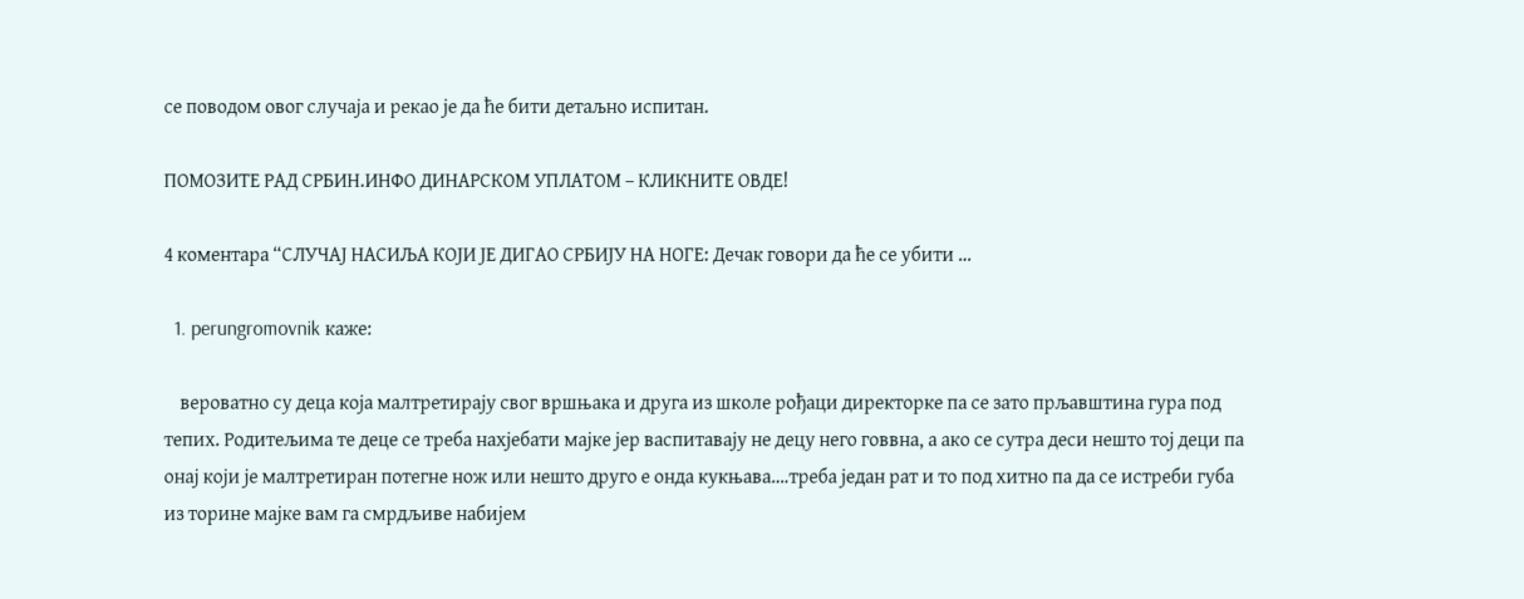се поводом овог случаја и рекао је да ће бити детаљно испитан.

ПОМОЗИТЕ РАД СРБИН.ИНФО ДИНАРСКОМ УПЛАТОМ – КЛИКНИТЕ ОВДЕ!

4 коментара “СЛУЧАЈ НАСИЉА КОЈИ ЈЕ ДИГАО СРБИЈУ НА НОГЕ: Дечак говори да ће се убити …

  1. perungromovnik каже:

    вероватно су деца која малтретирају свог вршњака и друга из школе рођаци директорке па се зато прљавштина гура под тепих. Родитељима те деце се треба нахјебати мајке јер васпитавају не децу него говвна, а ако се сутра деси нешто тој деци па онај који је малтретиран потегне нож или нешто друго е онда кукњава….треба један рат и то под хитно па да се истреби губа из торине мајке вам га смрдљиве набијем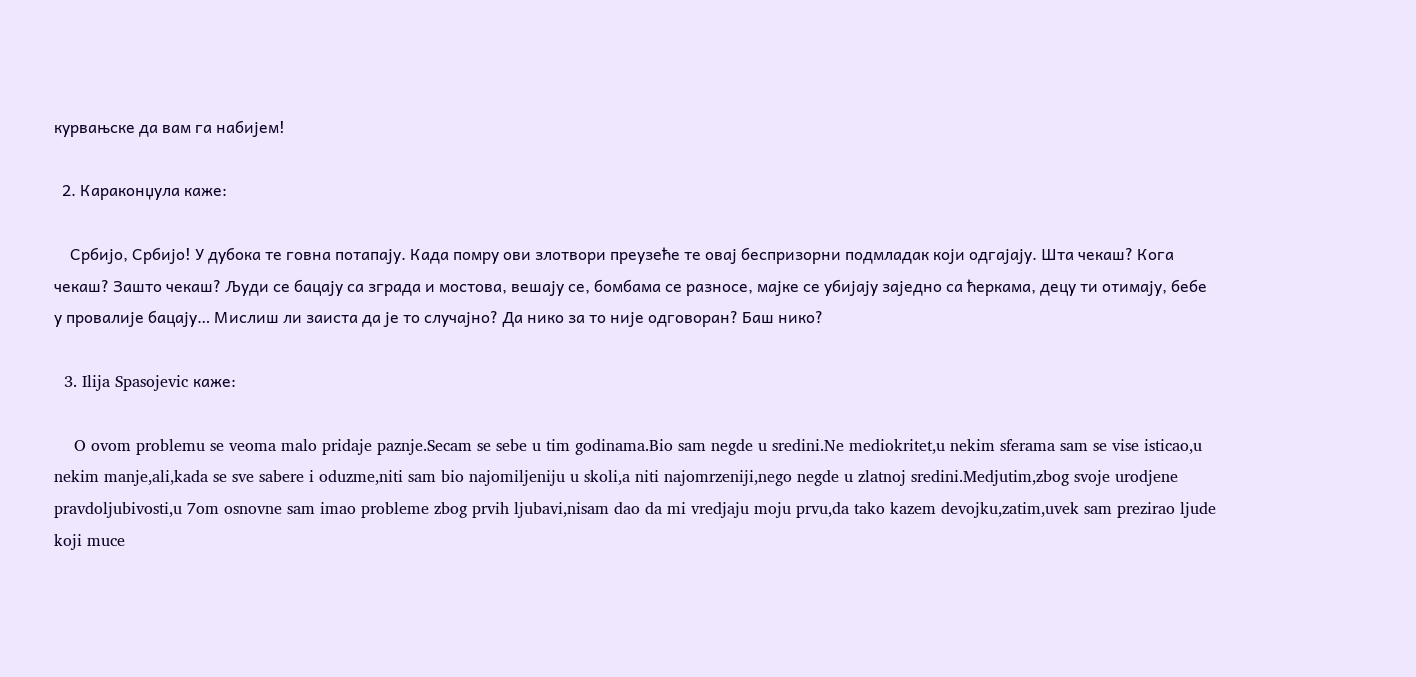курвањске да вам га набијем!

  2. Караконџула каже:

    Србијо, Србијо! У дубока те говна потапају. Када помру ови злотвори преузеће те овај беспризорни подмладак који одгајају. Шта чекаш? Кога чекаш? Зашто чекаш? Људи се бацају са зграда и мостова, вешају се, бомбама се разносе, мајке се убијају заједно са ћеркама, децу ти отимају, бебе у провалије бацају… Мислиш ли заиста да је то случајно? Да нико за то није одговоран? Баш нико?

  3. Ilija Spasojevic каже:

    O ovom problemu se veoma malo pridaje paznje.Secam se sebe u tim godinama.Bio sam negde u sredini.Ne mediokritet,u nekim sferama sam se vise isticao,u nekim manje,ali,kada se sve sabere i oduzme,niti sam bio najomiljeniju u skoli,a niti najomrzeniji,nego negde u zlatnoj sredini.Medjutim,zbog svoje urodjene pravdoljubivosti,u 7om osnovne sam imao probleme zbog prvih ljubavi,nisam dao da mi vredjaju moju prvu,da tako kazem devojku,zatim,uvek sam prezirao ljude koji muce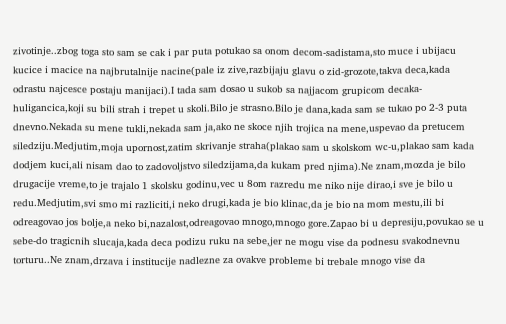zivotinje..zbog toga sto sam se cak i par puta potukao sa onom decom-sadistama,sto muce i ubijacu kucice i macice na najbrutalnije nacine(pale iz zive,razbijaju glavu o zid-grozote,takva deca,kada odrastu najcesce postaju manijaci).I tada sam dosao u sukob sa najjacom grupicom decaka-huligancica,koji su bili strah i trepet u skoli.Bilo je strasno.Bilo je dana,kada sam se tukao po 2-3 puta dnevno.Nekada su mene tukli,nekada sam ja,ako ne skoce njih trojica na mene,uspevao da pretucem siledziju.Medjutim,moja upornost,zatim skrivanje straha(plakao sam u skolskom wc-u,plakao sam kada dodjem kuci,ali nisam dao to zadovoljstvo siledzijama,da kukam pred njima).Ne znam,mozda je bilo drugacije vreme,to je trajalo 1 skolsku godinu,vec u 8om razredu me niko nije dirao,i sve je bilo u redu.Medjutim,svi smo mi razliciti,i neko drugi,kada je bio klinac,da je bio na mom mestu,ili bi odreagovao jos bolje,a neko bi,nazalost,odreagovao mnogo,mnogo gore.Zapao bi u depresiju,povukao se u sebe-do tragicnih slucaja,kada deca podizu ruku na sebe,jer ne mogu vise da podnesu svakodnevnu torturu..Ne znam,drzava i institucije nadlezne za ovakve probleme bi trebale mnogo vise da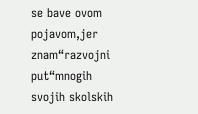se bave ovom pojavom,jer znam“razvojni put“mnogih svojih skolskih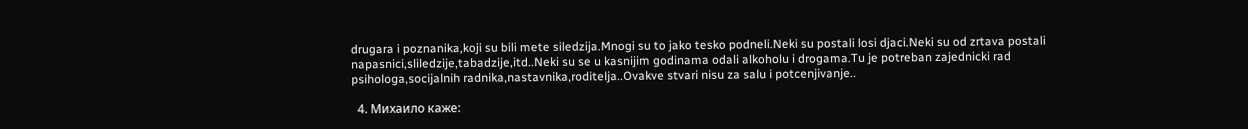drugara i poznanika,koji su bili mete siledzija.Mnogi su to jako tesko podneli.Neki su postali losi djaci.Neki su od zrtava postali napasnici,sliledzije,tabadzije,itd..Neki su se u kasnijim godinama odali alkoholu i drogama.Tu je potreban zajednicki rad psihologa,socijalnih radnika,nastavnika,roditelja..Ovakve stvari nisu za salu i potcenjivanje..

  4. Михаило каже: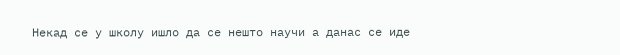Некад се у школу ишло да се нешто научи а данас се иде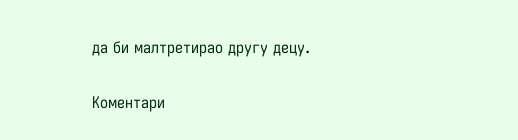да би малтретирао другу децу.

Коментари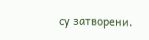су затворени.